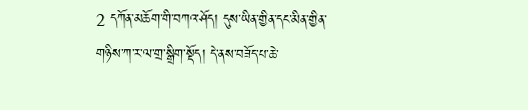2 དཀོན་མཆོག་གི་བཀའ་ཤོད། དུས་ཡིན་གྱིན་དང་མིན་གྱིན་གཉིས་ཀ་ར་ལ་གྲ་སྒྲིག་སྡོད། དེ་ནས་བཟོད་པ་ཆེ་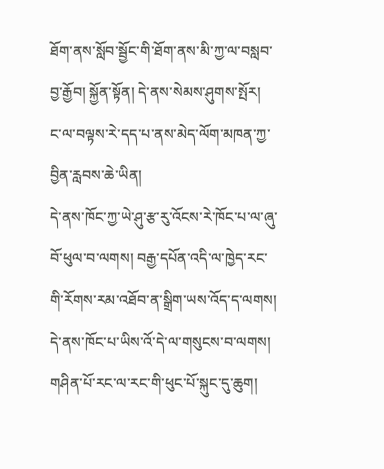ཐོག་ནས་སློབ་སྦྱོང་གི་ཐོག་ནས་མི་ཀྱ་ལ་བསླབ་བྱ་རྒྱོབ། སྐྱོན་སྟོན། དེ་ནས་སེམས་ཤུགས་སྤོར།
ང་ལ་བལྟས་རེ་དད་པ་ནས་མེད་ལོག་མཁན་ཀྱ་བྱིན་རླབས་ཆེ་ཡིན།
དེ་ནས་ཁོང་ཀྱ་ཡེ་ཤུ་རྩ་རུ་འོངས་རེ་ཁོང་པ་ལ་ཞུ་བོ་ཕུལ་བ་ལགས། བརྒྱ་དཔོན་འདི་ལ་ཁྱེད་རང་གི་རོགས་རམ་འཐོབ་ན་སྒྲིག་ཡས་འོད་ད་ལགས།
དེ་ནས་ཁོང་པ་ཡིས་འོ་དེ་ལ་གསུངས་བ་ལགས། གཤིན་པོ་རང་ལ་རང་གི་ཕུང་པོ་སྐུང་དུ་ཆུག།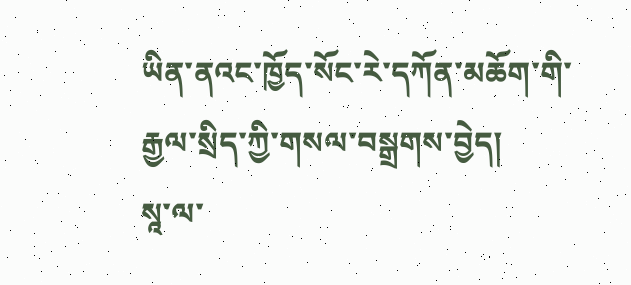ཡིན་ནའང་ཁྱོད་སོང་རེ་དཀོན་མཆོག་གི་རྒྱལ་སྲིད་ཀྱི་གསལ་བསྒྲགས་བྱེད།
སཱ་ལ་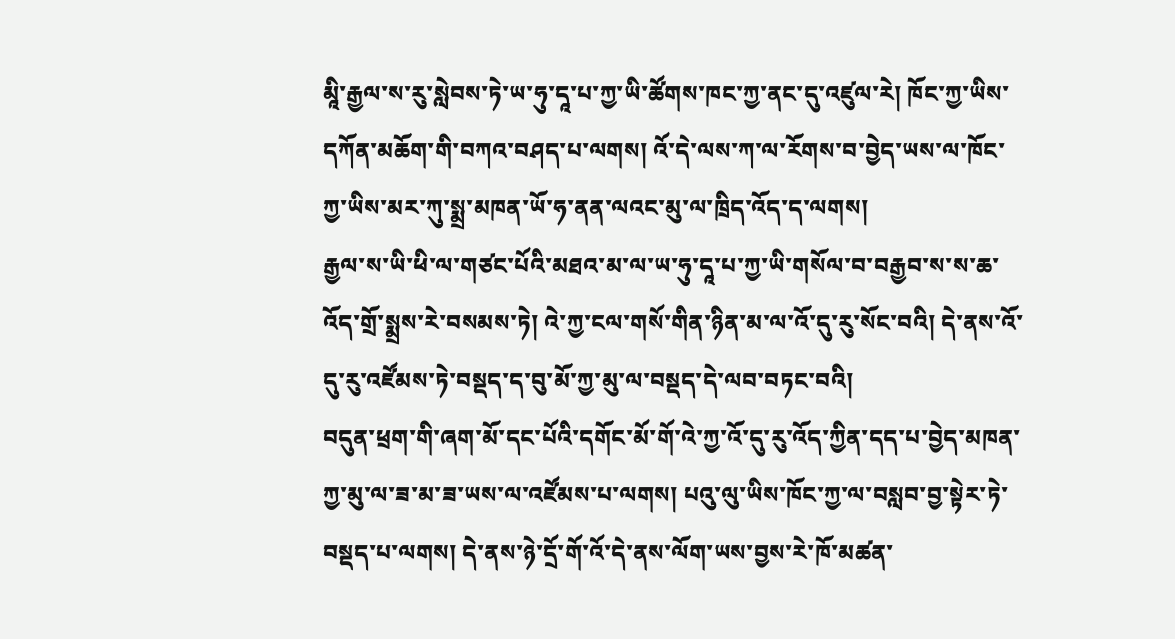མཱི་རྒྱལ་ས་རུ་སླེབས་ཏེ་ཡ་ཧུ་དཱ་པ་ཀྱ་ཡི་ཚོགས་ཁང་ཀྱ་ནང་དུ་འཛུལ་རེ། ཁོང་ཀྱ་ཡིས་དཀོན་མཆོག་གི་བཀའ་བཤད་པ་ལགས། འོ་དེ་ལས་ཀ་ལ་རོགས་བ་བྱེད་ཡས་ལ་ཁོང་ཀྱ་ཡིས་མར་ཀུ་སྨྲ་མཁན་ཡོ་ཧ་ནན་ལའང་མུ་ལ་ཁྲིད་འོད་ད་ལགས།
རྒྱལ་ས་ཡི་ཕི་ལ་གཙང་པོའི་མཐའ་མ་ལ་ཡ་ཧུ་དཱ་པ་ཀྱ་ཡི་གསོལ་བ་བརྒྱབ་ས་ས་ཆ་འོད་གྲོ་སྨྲས་རེ་བསམས་ཏེ། འེ་ཀྱ་ངལ་གསོ་གིན་ཉིན་མ་ལ་འོ་དུ་རུ་སོང་བའི། དེ་ནས་འོ་དུ་རུ་འཛོམས་ཏེ་བསྡད་ད་བུ་མོ་ཀྱ་མུ་ལ་བསྡད་དེ་ལབ་བཏང་བའི།
བདུན་ཕྲག་གི་ཞག་མོ་དང་པོའི་དགོང་མོ་གོ་འེ་ཀྱ་འོ་དུ་རུ་འོད་ཀྱིན་དད་པ་བྱེད་མཁན་ཀྱ་མུ་ལ་ཟ་མ་ཟ་ཡས་ལ་འཛོམས་པ་ལགས། པའུ་ལུ་ཡིས་ཁོང་ཀྱ་ལ་བསླབ་བྱ་སྟེར་ཏེ་བསྡད་པ་ལགས། དེ་ནས་ཉེ་དྲོ་གོ་འོ་དེ་ནས་ལོག་ཡས་བྱས་རེ་ཁོ་མཚན་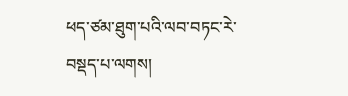ཕད་ཙམ་ཐུག་པའི་ལབ་བཏང་རེ་བསྡད་པ་ལགས།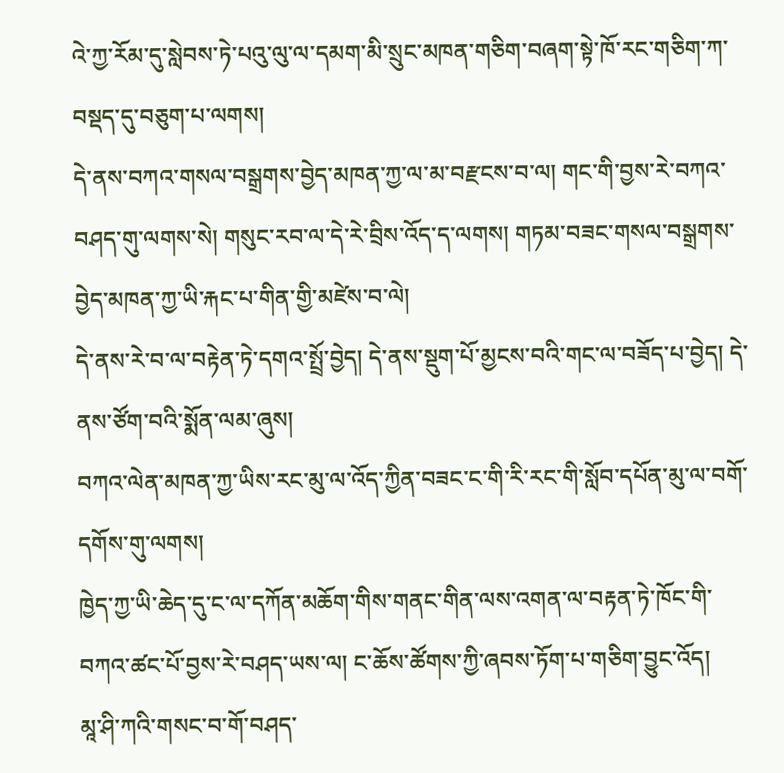འེ་ཀྱ་རོམ་དུ་སླེབས་ཏེ་པའུ་ལུ་ལ་དམག་མི་སྲུང་མཁན་གཅིག་བཞག་སྟེ་ཁོ་རང་གཅིག་ཀ་བསྡད་དུ་བཅུག་པ་ལགས།
དེ་ནས་བཀའ་གསལ་བསྒྲགས་བྱེད་མཁན་ཀྱ་ལ་མ་བརྫངས་བ་ལ། གང་གི་བྱས་རེ་བཀའ་བཤད་གུ་ལགས་སེ། གསུང་རབ་ལ་དེ་རེ་བྲིས་འོད་ད་ལགས། གཏམ་བཟང་གསལ་བསྒྲགས་བྱེད་མཁན་ཀྱ་ཡི་རྐང་པ་གིན་གྱི་མཛེས་བ་ལེ།
དེ་ནས་རེ་བ་ལ་བརྟེན་ཏེ་དགའ་སྤྲོ་བྱེད། དེ་ནས་སྡུག་པོ་མྱངས་བའི་གང་ལ་བཟོད་པ་བྱེད། དེ་ནས་ཙོག་བའི་སྨོན་ལམ་ཞུས།
བཀའ་ལེན་མཁན་ཀྱ་ཡིས་རང་མུ་ལ་འོད་ཀྱིན་བཟང་ང་གི་རི་རང་གི་སློབ་དཔོན་མུ་ལ་བགོ་དགོས་གུ་ལགས།
ཁྱེད་ཀྱ་ཡི་ཆེད་དུ་ང་ལ་དཀོན་མཆོག་གིས་གནང་གིན་ལས་འགན་ལ་བརྟན་ཏེ་ཁོང་གི་བཀའ་ཚང་པོ་བྱས་རེ་བཤད་ཡས་ལ། ང་ཆོས་ཚོགས་ཀྱི་ཞབས་ཏོག་པ་གཅིག་བྱུང་འོད།
མཱ་ཤི་ཀའི་གསང་བ་གོ་བཤད་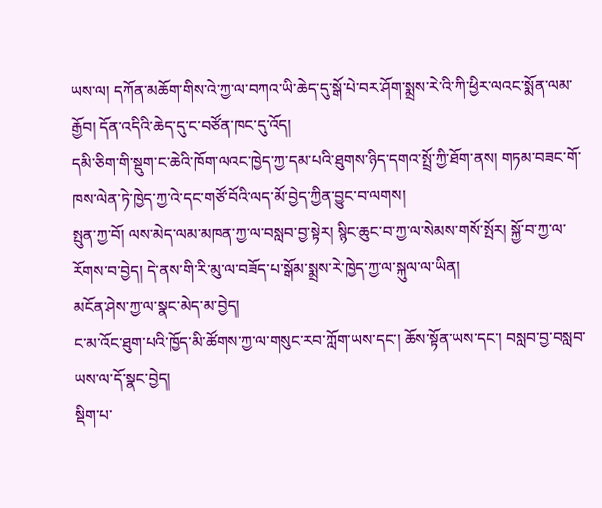ཡས་ལ། དཀོན་མཆོག་གིས་འེ་ཀྱ་ལ་བཀའ་ཡི་ཆེད་དུ་སྒོ་པེ་བར་ཤོག་སྨྲས་རེ་འི་ཀི་ཕྱིར་ལའང་སྨོན་ལམ་རྒྱོབ། དོན་འདིའི་ཆེད་དུ་ང་བཙོན་ཁང་དུ་འོད།
དམི་ཅིག་གི་སྡུག་ང་ཆེའི་ཁོག་ལའང་ཁྱེད་ཀྱ་དམ་པའི་ཐུགས་ཉིད་དགའ་སྤྲོ་ཀྱི་ཐོག་ནས། གཏམ་བཟང་གོ་ཁས་ལེན་ཏེ་ཁྱེད་ཀྱ་འེ་དང་གཙོ་བོའི་ལད་མོ་བྱེད་ཀྱིན་བྱུང་བ་ལགས།
སྤུན་ཀྱ་བོ། ལས་མེད་ལམ་མཁན་ཀྱ་ལ་བསླབ་བྱ་སྟེར། སྙིང་ཆུང་བ་ཀྱ་ལ་སེམས་གསོ་སྤོར། སྐྱོ་བ་ཀྱ་ལ་རོགས་བ་བྱེད། དེ་ནས་གི་རི་མུ་ལ་བཟོད་པ་སྒོམ་སྨྲས་རེ་ཁྱེད་ཀྱ་ལ་སྐུལ་ལ་ཡིན།
མངོན་ཤེས་ཀྱ་ལ་སྣང་མེད་མ་བྱེད།
ང་མ་འོང་ཐུག་པའི་ཁྱོད་མི་ཚོགས་ཀྱ་ལ་གསུང་རབ་ཀློག་ཡས་དང་། ཆོས་སྟོན་ཡས་དང་། བསླབ་བྱ་བསླབ་ཡས་ལ་དོ་སྣང་བྱེད།
སྡིག་པ་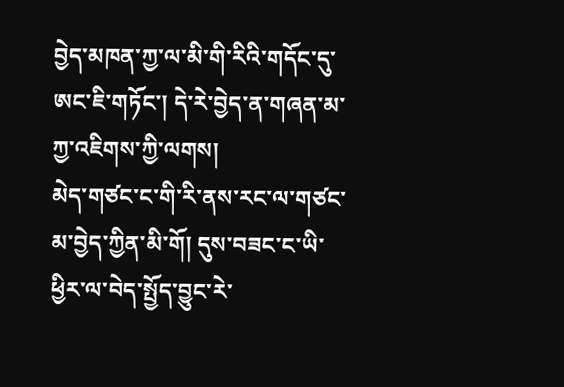བྱེད་མཁན་ཀྱ་ལ་མི་གི་རིའི་གདོང་དུ་ཨང་ཇི་གཏོང་། དེ་རེ་བྱེད་ན་གཞན་མ་ཀྱ་འཇིགས་ཀྱི་ལགས།
མེད་གཙང་ང་གི་རི་ནས་རང་ལ་གཙང་མ་བྱེད་ཀྱིན་མི་གོ། དུས་བཟང་ང་ཡི་ཕྱིར་ལ་བེད་སྤྱོད་བྱུང་རེ་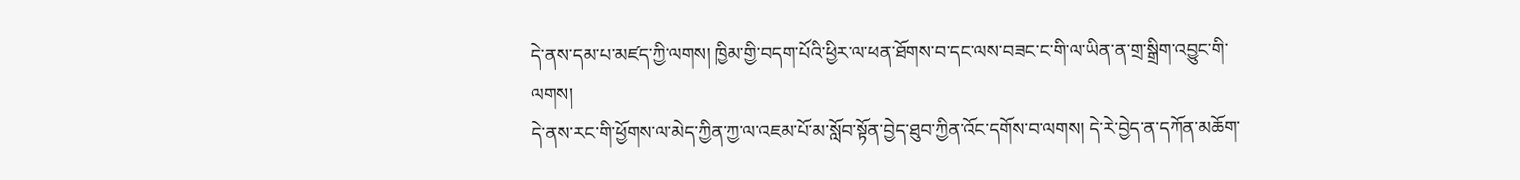དེ་ནས་དམ་པ་མཛད་ཀྱི་ལགས། ཁྱིམ་གྱི་བདག་པོའི་ཕྱིར་ལ་ཕན་ཐོགས་བ་དང་ལས་བཟང་ང་གི་ལ་ཡིན་ན་གྲ་སྒྲིག་འབྱུང་གི་ལགས།
དེ་ནས་རང་གི་ཕྱོགས་ལ་མེད་ཀྱིན་ཀྱ་ལ་འཇམ་པོ་མ་སློབ་སྟོན་བྱེད་ཐུབ་ཀྱིན་འོང་དགོས་བ་ལགས། དེ་རེ་བྱེད་ན་དཀོན་མཆོག་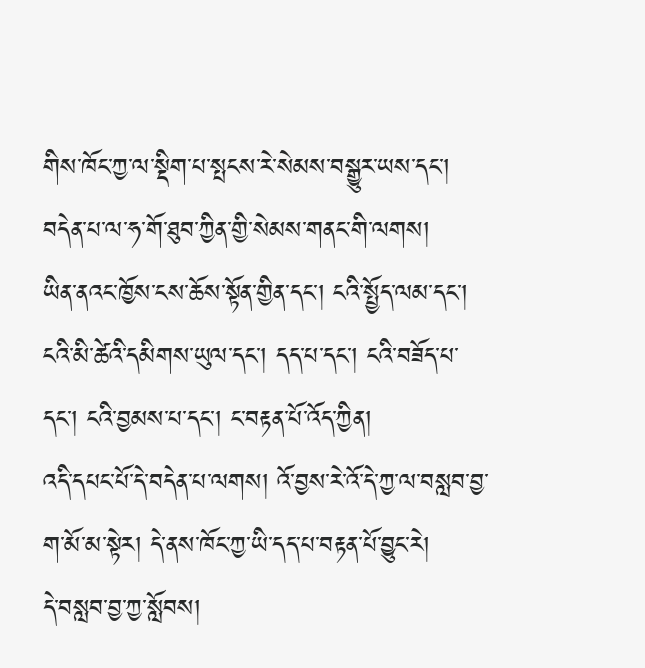གིས་ཁོང་ཀྱ་ལ་སྡིག་པ་སྤངས་རེ་སེམས་བསྒྱུར་ཡས་དང་། བདེན་པ་ལ་ཧ་གོ་ཐུབ་ཀྱིན་གྱི་སེམས་གནང་གི་ལགས།
ཡིན་ནའང་ཁྱོས་ངས་ཆོས་སྟོན་གྱིན་དང་། ངའི་སྤྱོད་ལམ་དང་། ངའི་མི་ཚེའི་དམིགས་ཡུལ་དང་། དད་པ་དང་། ངའི་བཟོད་པ་དང་། ངའི་བྱམས་པ་དང་། ང་བརྟན་པོ་འོད་ཀྱིན།
འདི་དཔང་པོ་དེ་བདེན་པ་ལགས། འོ་བྱས་རེ་འོ་དེ་ཀྱ་ལ་བསླབ་བྱ་ག་མོ་མ་སྟེར། དེ་ནས་ཁོང་ཀྱ་ཡི་དད་པ་བརྟན་པོ་བྱུང་རེ།
དེ་བསླབ་བྱ་ཀྱ་སློབས།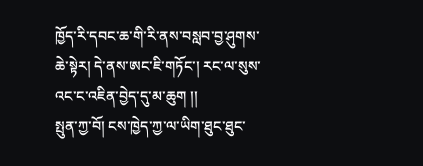ཁྱོད་རི་དབང་ཆ་གི་རི་ནས་བསླབ་བྱ་ཤུགས་ཆེ་སྟེར། དེ་ནས་ཨང་ཇི་གཏོང་། རང་ལ་སུས་འང་ང་འཇིན་བྱེད་དུ་མ་ཆུག །།
སྤུན་ཀྱ་བོ། ངས་ཁྱེད་ཀྱ་ལ་ཡིག་ཐུང་ཐུང་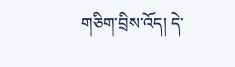གཅིག་བྲིས་འོད། དེ་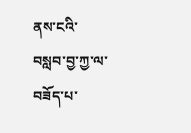ནས་ངའི་བསླབ་བྱ་ཀྱ་ལ་བཟོད་པ་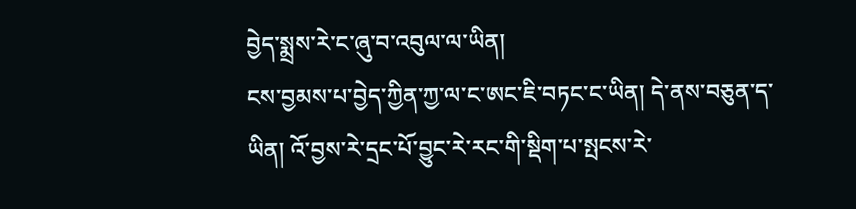བྱེད་སྨྲས་རེ་ང་ཞུ་བ་འབུལ་ལ་ཡིན།
ངས་བྱམས་པ་བྱེད་ཀྱིན་ཀྱ་ལ་ང་ཨང་ཇི་བཏང་ང་ཡིན། དེ་ནས་བཅུན་ད་ཡིན། འོ་བྱས་རེ་དྲང་པོ་བྱུང་རེ་རང་གི་སྡིག་པ་སྤངས་རེ་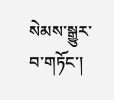སེམས་སྒྱུར་བ་གཏོང་།